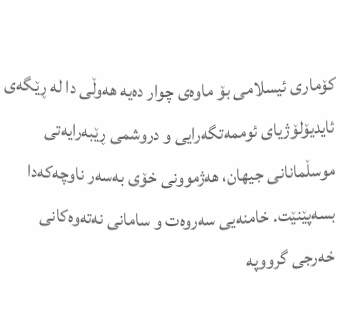کۆماری ئیسلامی بۆ ماوەی چوار دەیە هەوڵی دا لە ڕێگەی ئایدیۆلۆژیای ئوممەتگەرایی و دروشمی ڕێبەرایەتی موسڵمانانی جیهان، هەژموونی خۆی بەسەر ناوچەکەدا بسەپێنێت. خامنەیی سەروەت و سامانی نەتەوەکانی خەرجی گرووپە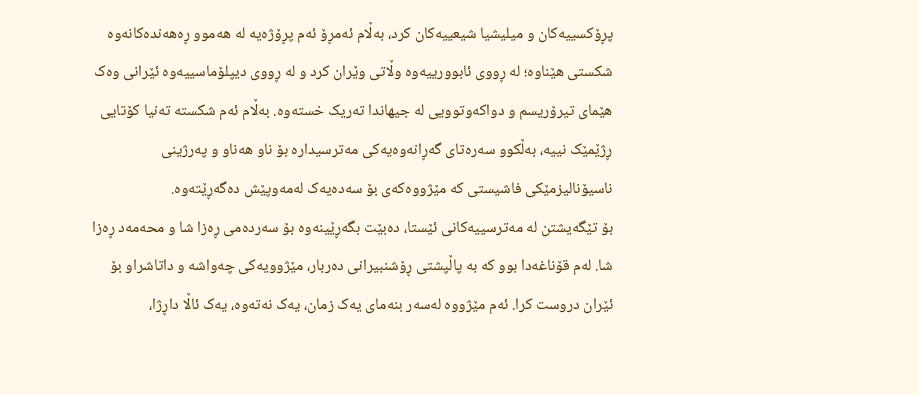پڕۆکسییەکان و میلیشیا شیعییەکان کرد، بەڵام ئەمڕۆ ئەم پڕۆژەیە لە هەموو ڕەهەندەکانەوە شکستی هێناوە؛ لە ڕووی ئابوورییەوە وڵاتی وێران کرد و لە ڕووی دیپلۆماسییەوە ئێرانی وەک هێمای تیرۆریسم و دواکەوتوویی لە جیهاندا تەریک خستەوە. بەڵام ئەم شکستە تەنیا کۆتایی ڕژێمێک نییە، بەڵکوو سەرەتای گەڕانەوەیەکی مەترسیدارە بۆ ناو هەناو و پەرژینی ناسیۆنالیزمێکی فاشیستی کە مێژووەکەی بۆ سەدەیەک لەمەوپێش دەگەڕێتەوە.
بۆ تێگەیشتن لە مەترسییەکانی ئێستا، دەبێت بگەڕێینەوە بۆ سەردەمی ڕەزا شا و محەمەد ڕەزا شا. لەم قۆناغەدا بوو کە بە پاڵپشتی ڕۆشنبیرانی دەربار، مێژوویەکی چەواشە و داتاشراو بۆ ئێران دروست کرا. ئەم مێژووە لەسەر بنەمای یەک زمان، یەک نەتەوە، یەک ئاڵا داڕژا،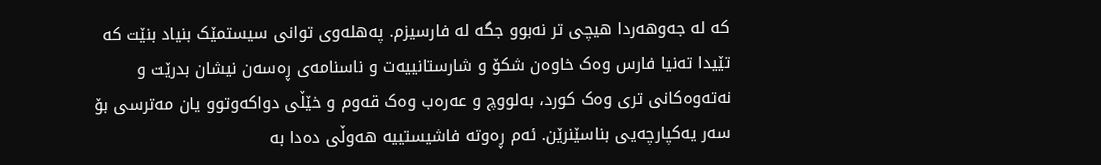کە لە جەوهەردا هیچی تر نەبوو جگە لە فارسیزم. پەهلەوی توانی سیستمێک بنیاد بنێت کە تێیدا تەنیا فارس وەک خاوەن شکۆ و شارستانییەت و ناسنامەی ڕەسەن نیشان بدرێت و نەتەوەکانی تری وەک کورد، بەلووچ و عەرەب وەک قەوم و خێڵی دواکەوتوو یان مەترسی بۆ سەر یەکپارچەیی بناسێنرێن. ئەم ڕەوتە فاشیستییە هەوڵی دەدا بە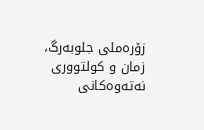زۆرەملی جلوبەرگ، زمان و کولتووری نەتەوەکانی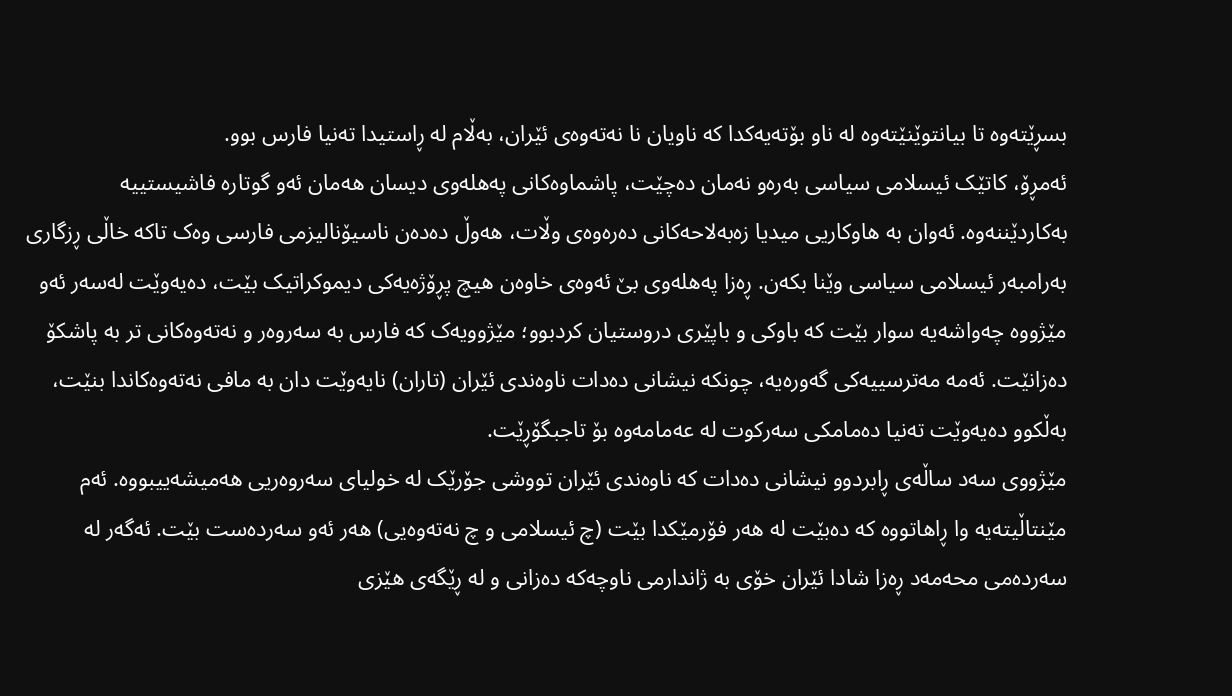بسڕێتەوە تا بیانتوێنێتەوە لە ناو بۆتەیەکدا کە ناویان نا نەتەوەی ئێران، بەڵام لە ڕاستیدا تەنیا فارس بوو.
ئەمڕۆ، کاتێک ئیسلامی سیاسی بەرەو نەمان دەچێت، پاشماوەکانی پەهلەوی دیسان هەمان ئەو گوتارە فاشیستییە بەکاردێننەوە. ئەوان بە هاوکاریی میدیا زەبەلاحەکانی دەرەوەی وڵات، هەوڵ دەدەن ناسیۆنالیزمی فارسی وەک تاکە خاڵی ڕزگاری بەرامبەر ئیسلامی سیاسی وێنا بکەن. ڕەزا پەهلەوی بێ ئەوەی خاوەن هیچ پڕۆژەیەکی دیموکراتیک بێت، دەیەوێت لەسەر ئەو مێژووە چەواشەیە سوار بێت کە باوکی و باپێری دروستیان کردبوو؛ مێژوویەک کە فارس بە سەروەر و نەتەوەکانی تر بە پاشکۆ دەزانێت. ئەمە مەترسییەکی گەورەیە، چونکە نیشانی دەدات ناوەندی ئێران (تاران) نایەوێت دان بە مافی نەتەوەکاندا بنێت، بەڵکوو دەیەوێت تەنیا دەمامکی سەرکوت لە عەمامەوە بۆ تاجبگۆڕێت.
مێژووی سەد ساڵەی ڕابردوو نیشانی دەدات کە ناوەندی ئێران تووشی جۆرێک لە خولیای سەروەریی هەمیشەییبووە. ئەم مێنتاڵیتەیە وا ڕاهاتووە کە دەبێت لە هەر فۆرمێکدا بێت (چ ئیسلامی و چ نەتەوەیی) هەر ئەو سەردەست بێت. ئەگەر لە سەردەمی محەمەد ڕەزا شادا ئێران خۆی بە ژاندارمی ناوچەکە دەزانی و لە ڕێگەی هێزی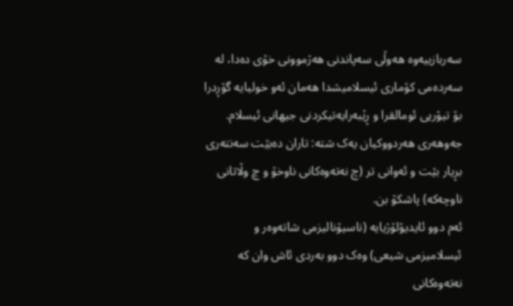سەربازییەوە هەوڵی سەپاندنی هەژموونی خۆی دەدا، لە سەردەمی کۆماری ئیسلامیشدا هەمان ئەو خولیایە گۆڕدرا بۆ تیۆریی ئومالقرا و ڕێبەرایەتیکردنی جیهانی ئیسلام. جەوهەری هەردووکیان یەک شتە: تاران دەبێت سەنتەری بڕیار بێت و ئەوانی تر (چ نەتەوەکانی ناوخۆ و چ وڵاتانی ناوچەکە) پاشکۆ بن.
ئەم دوو ئایدیۆلۆژیایە (ناسیۆنالیزمی شاتەوەر و ئیسلامیزمی شیعی) وەک دوو بەردی ئاش وان کە نەتەوەکانی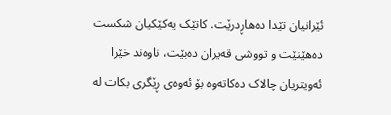ئێرانیان تێدا دەهاڕدرێت. کاتێک یەکێکیان شکست دەهێنێت و تووشی قەیران دەبێت، ناوەند خێرا ئەویتریان چالاک دەکاتەوە بۆ ئەوەی ڕێگری بکات لە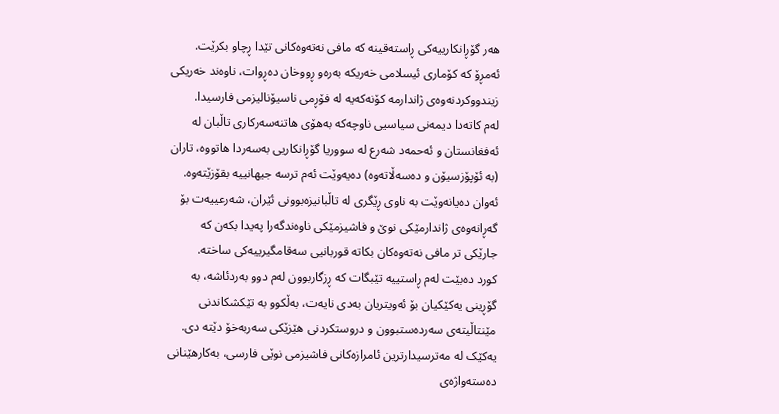هەر گۆڕانکارییەکی ڕاستەقینە کە مافی نەتەوەکانی تێدا ڕچاو بکرێت. ئەمڕۆ کە کۆماری ئیسلامی خەریکە بەرەو ڕووخان دەڕوات، ناوەند خەریکی زیندووکردنەوەی ژاندارمە کۆنەکەیە لە فۆڕمی ناسیۆنالیزمی فارسیدا.
لەم کاتەدا دیمەنی سیاسیی ناوچەکە بەهۆی هاتنەسەرکاری تاڵبان لە ئەفغانستان و ئەحمەد شەرع لە سووریا گۆڕانکاریی بەسەردا هاتووە، تاران (بە ئۆپۆزسیۆن و دەسەڵاتەوە) دەیەوێت ئەم ترسە جیهانییە بقۆزێتەوە. ئەوان دەیانەوێت بە ناوی ڕێگری لە تاڵبانیزەبوونی ئێران، شەرعییەت بۆ گەڕانەوەی ژاندارمێکی نوێ و فاشیزمێکی ناوەندگەرا پەیدا بکەن کە جارێکی تر مافی نەتەوەکان بکاتە قوربانیی سەقامگیرییەکی ساختە.
کورد دەبێت لەم ڕاستییە تێبگات کە ڕزگاربوون لەم دوو بەردئاشە، بە گۆڕینی یەکێکیان بۆ ئەویتریان بەدی نایەت، بەڵکوو بە تێکشکاندنی مێنتاڵیتەی سەردەستبوون و دروستکردنی هێزێکی سەربەخۆ دێتە دی.
یەکێک لە مەترسیدارترین ئامرازەکانی فاشیزمی نوێی فارسی، بەکارهێنانی دەستەواژەی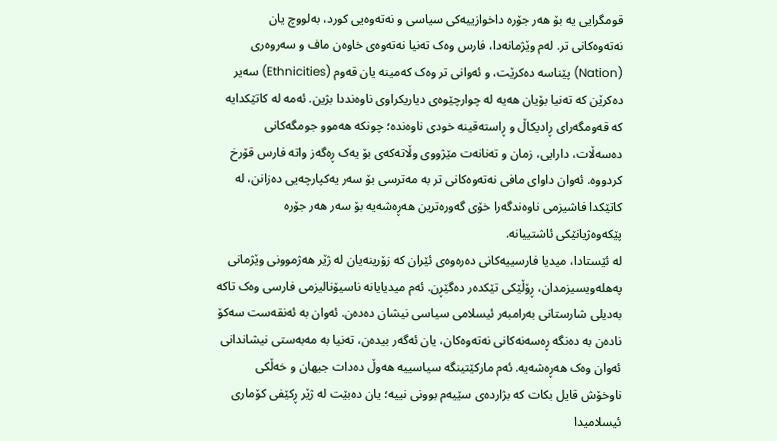قومگرایی یە بۆ هەر جۆرە داخوازییەکی سیاسی و نەتەوەیی کورد، بەلووچ یان نەتەوەکانی تر. لەم وێژمانەدا، فارس وەک تەنیا نەتەوەی خاوەن ماف و سەروەری (Nation) پێناسە دەکرێت، و ئەوانی تر وەک کەمینە یان قەوم (Ethnicities) سەیر دەکرێن کە تەنیا بۆیان هەیە لە چوارچێوەی دیاریکراوی ناوەنددا بژین. ئەمە لە کاتێکدایە کە قەومگەرای ڕادیکاڵ و ڕاستەقینە خودی ناوەندە؛ چونکە هەموو جومگەکانی دەسەڵات، دارایی، زمان و تەنانەت مێژووی وڵاتەکەی بۆ یەک ڕەگەز واتە فارس قۆرخ کردووە. ئەوان داوای مافی نەتەوەکانی تر بە مەترسی بۆ سەر یەکپارچەیی دەزانن، لە کاتێکدا فاشیزمی ناوەندگەرا خۆی گەورەترین هەڕەشەیە بۆ سەر هەر جۆرە پێکەوەژیانێکی ئاشتییانە.
لە ئێستادا، میدیا فارسییەکانی دەرەوەی ئێران کە زۆرینەیان لە ژێر هەژموونی وێژمانی پەهلەویسیزمدان، ڕۆڵێکی تێکدەر دەگێڕن. ئەم میدیایانە ناسیۆنالیزمی فارسی وەک تاکە بەدیلی شارستانی بەرامبەر ئیسلامی سیاسی نیشان دەدەن. ئەوان بە ئەنقەست سەکۆ نادەن بە دەنگە ڕەسەنەکانی نەتەوەکان، یان ئەگەر بیدەن، تەنیا بە مەبەستی نیشاندانی ئەوان وەک هەڕەشەیە. ئەم مارکێتینگە سیاسییە هەوڵ دەدات جیهان و خەڵکی ناوخۆش قایل بکات کە بژاردەی سێیەم بوونی نییە؛ یان دەبێت لە ژێر ڕکێفی کۆماری ئیسلامیدا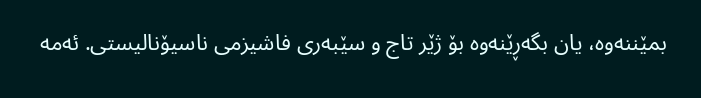بمێننەوە، یان بگەڕێنەوە بۆ ژێر تاج و سێبەری فاشیزمی ناسیۆنالیستی. ئەمە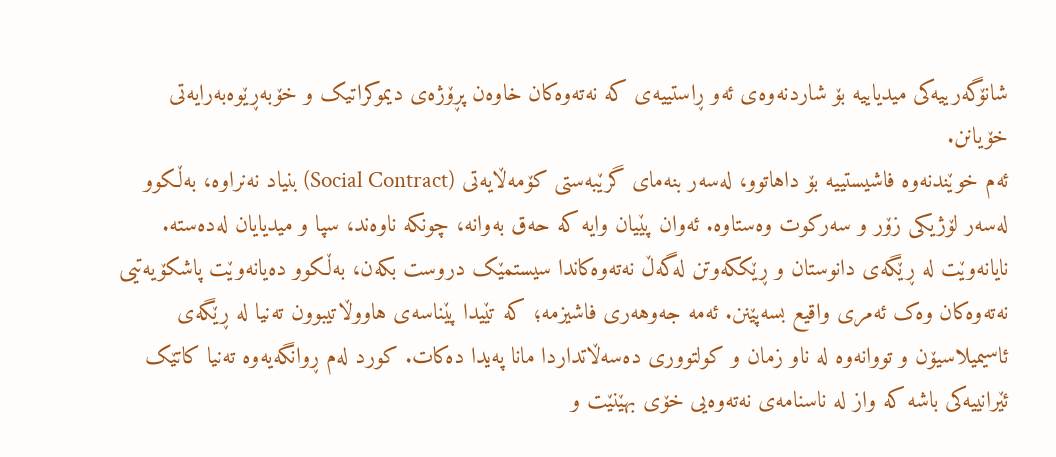شانۆگەرییەکی میدیاییە بۆ شاردنەوەی ئەو ڕاستییەی کە نەتەوەکان خاوەن پڕۆژەی دیموکراتیک و خۆبەڕێوەبەرایەتی خۆیانن.
ئەم خوێندنەوە فاشیستییە بۆ داهاتوو، لەسەر بنەمای گرێبەستی کۆمەڵایەتی (Social Contract) بنیاد نەنراوە، بەڵکوو لەسەر لۆژیکی زۆر و سەرکوت وەستاوە. ئەوان پێیان وایە کە حەق بەوانە، چونکە ناوەند، سپا و میدیایان لەدەستە. نایانەوێت لە ڕێگەی دانوستان و ڕێککەوتن لەگەڵ نەتەوەکاندا سیستمێک دروست بکەن، بەڵکوو دەیانەوێت پاشکۆیەتیی نەتەوەکان وەک ئەمری واقیع بسەپێنن. ئەمە جەوهەری فاشیزمە؛ کە تێیدا پێناسەی هاووڵاتیبوون تەنیا لە ڕێگەی ئاسیمیلاسیۆن و تووانەوە لە ناو زمان و کولتووری دەسەڵاتداردا مانا پەیدا دەکات. کورد لەم ڕوانگەیەوە تەنیا کاتێک ئێرانییەکی باشە کە واز لە ناسنامەی نەتەوەیی خۆی بهێنێت و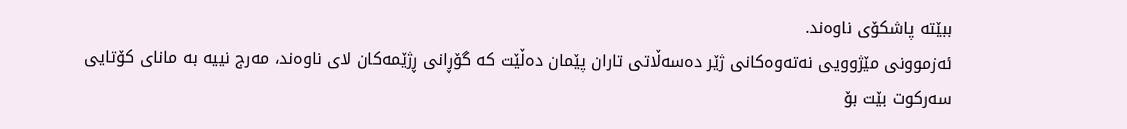ببێتە پاشکۆی ناوەند.
ئەزموونی مێژوویی نەتەوەکانی ژێر دەسەڵاتی تاران پێمان دەڵێت کە گۆڕانی ڕژێمەکان لای ناوەند، مەرج نییە بە مانای کۆتایی سەرکوت بێت بۆ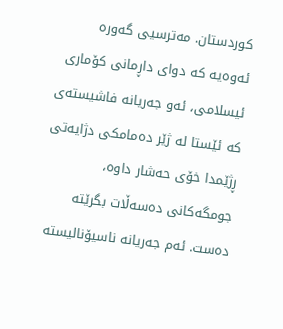کوردستان. مەترسیی گەورە ئەوەیە کە دوای داڕمانی کۆماری ئیسلامی، ئەو جەریانە فاشیستەی کە ئێستا لە ژێر دەمامکی دژایەتی ڕژێمدا خۆی حەشار داوە، جومگەکانی دەسەڵات بگرێتە دەست. ئەم جەریانە ناسیۆنالیستە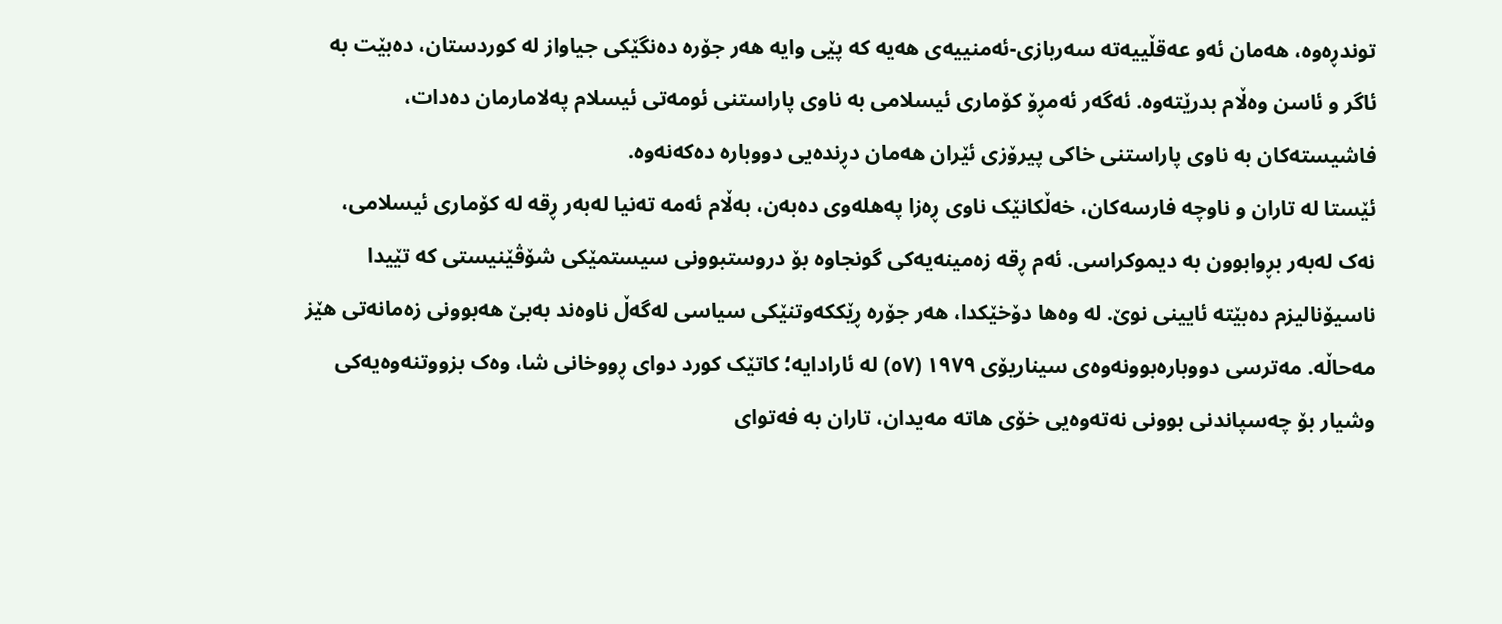توندڕەوە، هەمان ئەو عەقڵییەتە سەربازی-ئەمنییەی هەیە کە پێی وایە هەر جۆرە دەنگێکی جیاواز لە کوردستان، دەبێت بە ئاگر و ئاسن وەڵام بدرێتەوە. ئەگەر ئەمڕۆ کۆماری ئیسلامی بە ناوی پاراستنی ئومەتی ئیسلام پەلامارمان دەدات، فاشیستەکان بە ناوی پاراستنی خاکی پیرۆزی ئێران هەمان دڕندەیی دووبارە دەکەنەوە.
ئێستا لە تاران و ناوچە فارسەکان، خەڵکانێک ناوی ڕەزا پەهلەوی دەبەن، بەڵام ئەمە تەنیا لەبەر ڕقە لە کۆماری ئیسلامی، نەک لەبەر بڕوابوون بە دیموکراسی. ئەم ڕقە زەمینەیەکی گونجاوە بۆ دروستبوونی سیستمێکی شۆڤێنیستی کە تێیدا ناسیۆنالیزم دەبێتە ئایینی نوێ. لە وەها دۆخێکدا، هەر جۆرە ڕێککەوتنێکی سیاسی لەگەڵ ناوەند بەبێ هەبوونی زەمانەتی هێز مەحاڵە. مەترسی دووبارەبوونەوەی سیناریۆی ١٩٧٩ (٥٧) لە ئارادایە؛ کاتێک کورد دوای ڕووخانی شا، وەک بزووتنەوەیەکی وشیار بۆ چەسپاندنی بوونی نەتەوەیی خۆی هاتە مەیدان، تاران بە فەتوای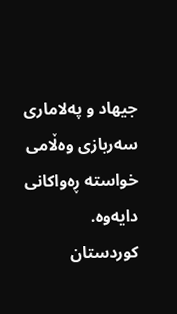جیهاد و پەلاماری سەربازی وەڵامی خواستە ڕەواکانی دایەوە.
کوردستان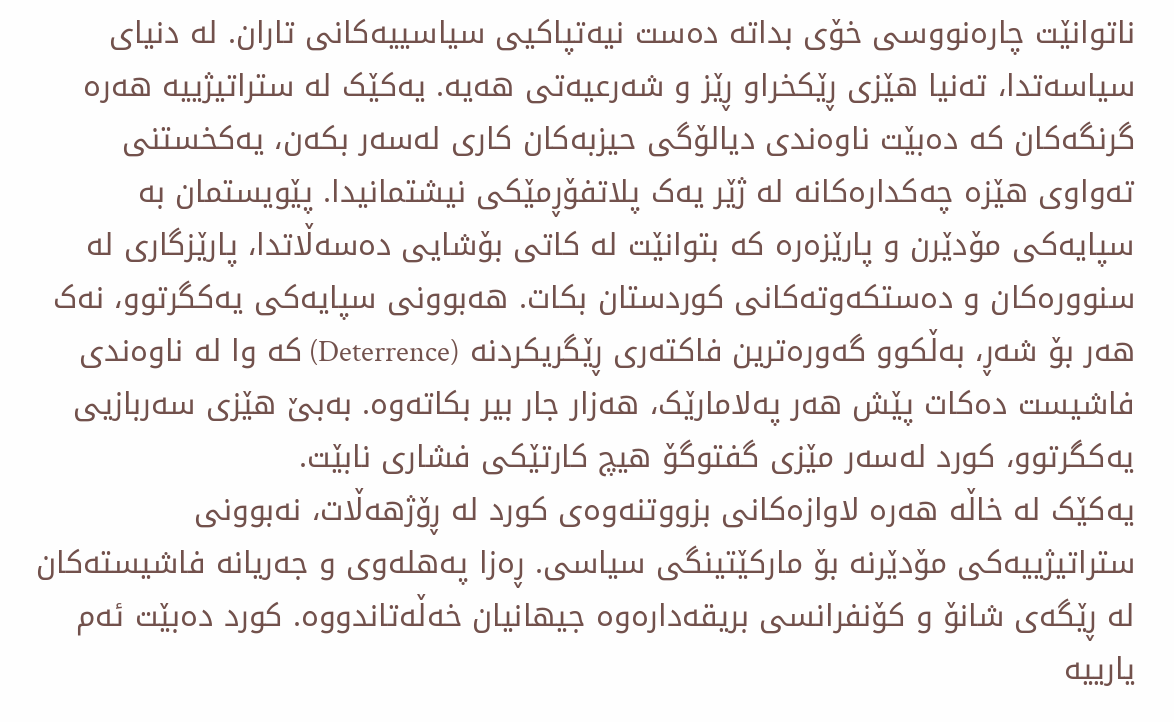ناتوانێت چارەنووسی خۆی بداتە دەست نیەتپاکیی سیاسییەکانی تاران. لە دنیای سیاسەتدا، تەنیا هێزی ڕێکخراو ڕێز و شەرعیەتی هەیە. یەکێک لە ستراتیژییە هەرە گرنگەکان کە دەبێت ناوەندی دیالۆگی حیزبەکان کاری لەسەر بکەن، یەکخستنی تەواوی هێزە چەکدارەکانە لە ژێر یەک پلاتفۆڕمێکی نیشتمانیدا. پێویستمان بە سپایەکی مۆدێرن و پارێزەرە کە بتوانێت لە کاتی بۆشایی دەسەڵاتدا، پارێزگاری لە سنوورەکان و دەستکەوتەکانی کوردستان بکات. هەبوونی سپایەکی یەکگرتوو، نەک هەر بۆ شەڕ، بەڵکوو گەورەترین فاکتەری ڕێگریکردنە (Deterrence) کە وا لە ناوەندی فاشیست دەکات پێش هەر پەلامارێک، هەزار جار بیر بکاتەوە. بەبێ هێزی سەربازیی یەکگرتوو، کورد لەسەر مێزی گفتوگۆ هیچ کارتێکی فشاری نابێت.
یەکێک لە خاڵە هەرە لاوازەکانی بزووتنەوەی کورد لە ڕۆژهەڵات، نەبوونی ستراتیژییەکی مۆدێرنە بۆ مارکێتینگی سیاسی. ڕەزا پەهلەوی و جەریانە فاشیستەکان لە ڕێگەی شانۆ و کۆنفرانسی بریقەدارەوە جیهانیان خەڵەتاندووە. کورد دەبێت ئەم یارییە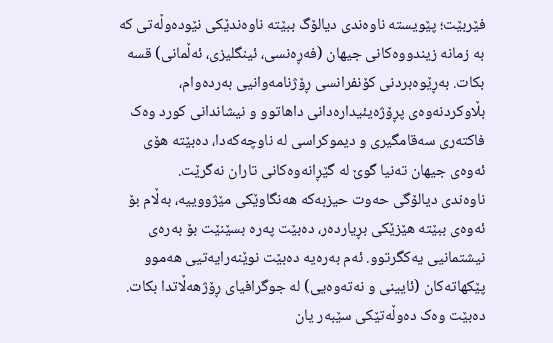فێربێت؛ پێویستە ناوەندی دیالۆگ ببێتە ناوەندێکی نێودەوڵەتی کە بە زمانە زیندووەکانی جیهان (فەڕەنسی، ئینگلیزی، ئەڵمانی) قسە بکات. بەڕێوەبردنی کۆنفرانسی ڕۆژنامەوانیی بەردەوام، بڵاوکردنەوەی پڕۆژەیئیدارەدانی داهاتوو و نیشاندانی کورد وەک فاکتەری سەقامگیری و دیموکراسی لە ناوچەکەدا، دەبێتە هۆی ئەوەی جیهان تەنیا گوێ لە گێڕانەوەکانی تاران نەگرێت.
ناوەندی دیالۆگی حەوت حیزبەکە هەنگاوێکی مێژووییە، بەڵام بۆ ئەوەی ببێتە هێزێکی بڕیاردەر، دەبێت پەرە بسێنێت بۆ بەرەی نیشتمانیی یەکگرتوو. ئەم بەرەیە دەبێت نوێنەرایەتیی هەموو پێکهاتەکان (ئایینی و نەتەوەیی) لە جوگرافیای ڕۆژهەڵاتدا بکات. دەبێت وەک دەوڵەتێکی سێبەر یان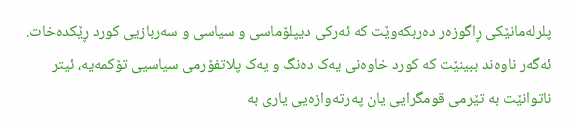پلرلەمانێکی ڕاگوزەر دەربکەوێت کە ئەرکی دیپلۆماسی و سیاسی و سەربازیی کورد ڕێکدەخات. ئەگەر ناوەند ببینێت کە کورد خاوەنی یەک دەنگ و یەک پلاتفۆرمی سیاسیی تۆکمەیە، ئیتر ناتوانێت بە تێرمی قومگرایی یان پەرتەوازەیی یاری بە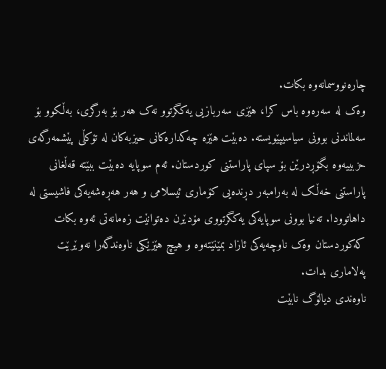چارەنووسمانەوە بکات.
وەک لە سەرەوە باس کرا، هێزی سەربازیی یەکگرتوو نەک هەر بۆ بەرگری، بەڵکوو بۆ سەلماندنی بوونی سیاسیپێویستە. دەبێت هێزە چەکدارەکانی حیزبەکان لە تۆکڵی پێشمەرگەی حزبییەوە بگۆڕدرێن بۆ سپای پاراستنی کوردستان. ئەم سوپایە دەبێت ببێتە قەڵغانی پاراستنی خەڵک لە بەرامبەر دڕندەیی کۆماری ئیسلامی و هەر هەڕەشەیەکی فاشیستی لە داهاتوودا. تەنیا بوونی سوپایەکی یەکگرتووی مۆدێرن دەتوانێت زەمانەتی ئەوە بکات کەکوردستان وەک ناوچەیەکی ئازاد بمێنێتەوە و هیچ هێزێکی ناوەندگەرا نەوێرێت پەلاماری بدات.
ناوەندی دیالۆگ نابێت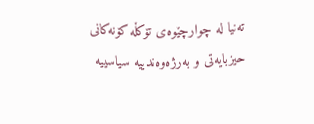تەنیا لە چوارچێوەی تۆکڵە کۆنەکانی حیزبایەتی و بەرژەوەندییە سیاسییە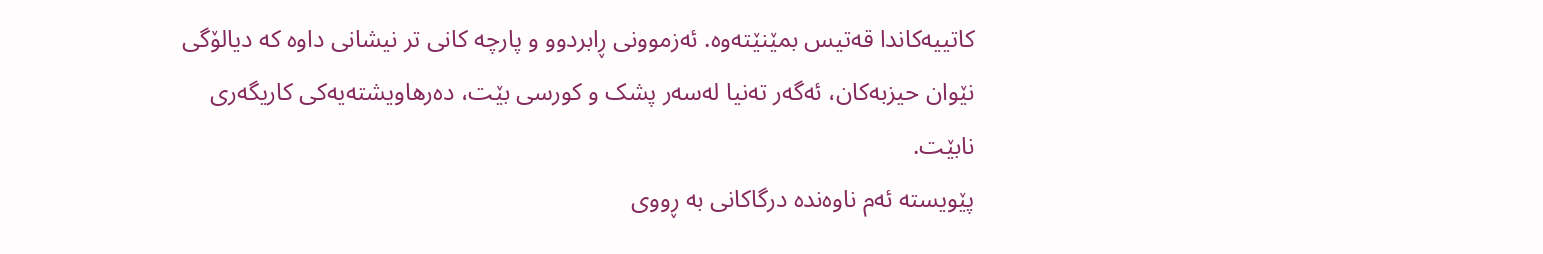کاتییەکاندا قەتیس بمێنێتەوە. ئەزموونی ڕابردوو و پارچە کانی تر نیشانی داوە کە دیالۆگی نێوان حیزبەکان، ئەگەر تەنیا لەسەر پشک و کورسی بێت، دەرهاویشتەیەکی کاریگەری نابێت.
پێویستە ئەم ناوەندە درگاکانی بە ڕووی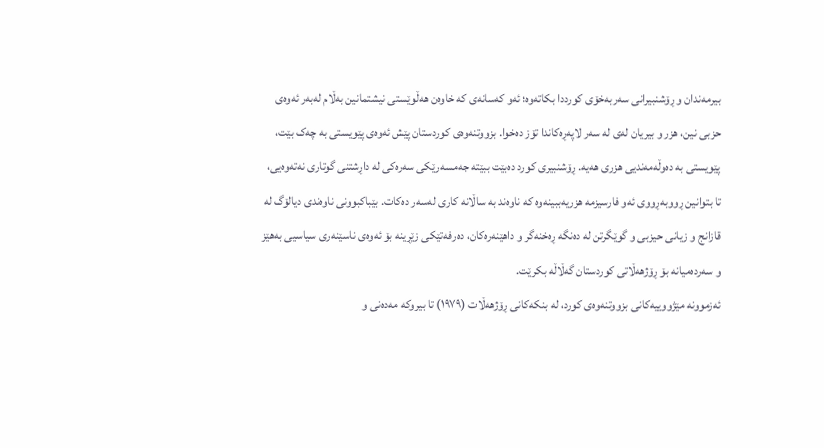بیرمەندان و ڕۆشنبیرانی سەربەخۆی کورددا بکاتەوە؛ ئەو کەسانەی کە خاوەن هەڵوێستی نیشتمانین بەڵام لەبەر ئەوەی حزبی نین، هزر و بیریان لەی لە سەر لاپەڕەکاندا تۆز دەخوا. بزووتنەوەی کوردستان پێش ئەوەی پێویستی بە چەک بێت، پێویستی بە دەوڵەمەندیی هزری هەیە. ڕۆشنبیری کورد دەبێت ببێتە جەمسەرێکی سەرەکی لە داڕشتنی گوتاری نەتەوەیی، تا بتوانین ڕووبەڕووی ئەو فارسیزمە هزریەببینەوە کە ناوەند بە ساڵانە کاری لەسەر دەکات. بێباکبوونی ناوەندی دیالۆگ لە قازانج و زیانی حیزبی و گوێگرتن لە دەنگە ڕەخنەگر و داهێنەرەکان، دەرفەتێکی زێڕینە بۆ ئەوەی ناسێنەری سیاسیی بەهێز و سەردەمیانە بۆ ڕۆژهەڵاتی کوردستان گەڵاڵە بکرێت.
ئەزموونە مێژووییەکانی بزووتنەوەی کورد، لە بنکەکانی ڕۆژهەڵات (١٩٧٩) تا بیروکە مەدەنی و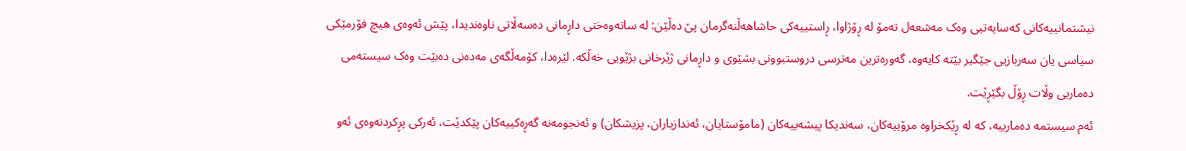نیشتمانییەکانی کەسایەتیی وەک مەشعەل تەمۆ لە ڕۆژاوا، ڕاستییەکی حاشاهەڵنەگرمان پێ دەڵێن: لە ساتەوەختی داڕمانی دەسەڵاتی ناوەندیدا، پێش ئەوەی هیچ فۆرمێکی سیاسی یان سەربازیی جێگیر بێتە کایەوە، گەورەترین مەترسی دروستبوونی بشێوی و داڕمانی ژێرخانی بژێویی خەڵکە. لێرەدا، کۆمەڵگەی مەدەنی دەبێت وەک سیستەمی دەماریی وڵات ڕۆڵ بگێڕێت.
ئەم سیستمە دەمارییە، کە لە ڕێکخراوە مرۆییەکان، سەندیکا پیشەییەکان (مامۆستایان، ئەندازیاران، پزیشکان) و ئەنجومەنە گەڕەکییەکان پێکدێت، ئەرکی پڕکردنەوەی ئەو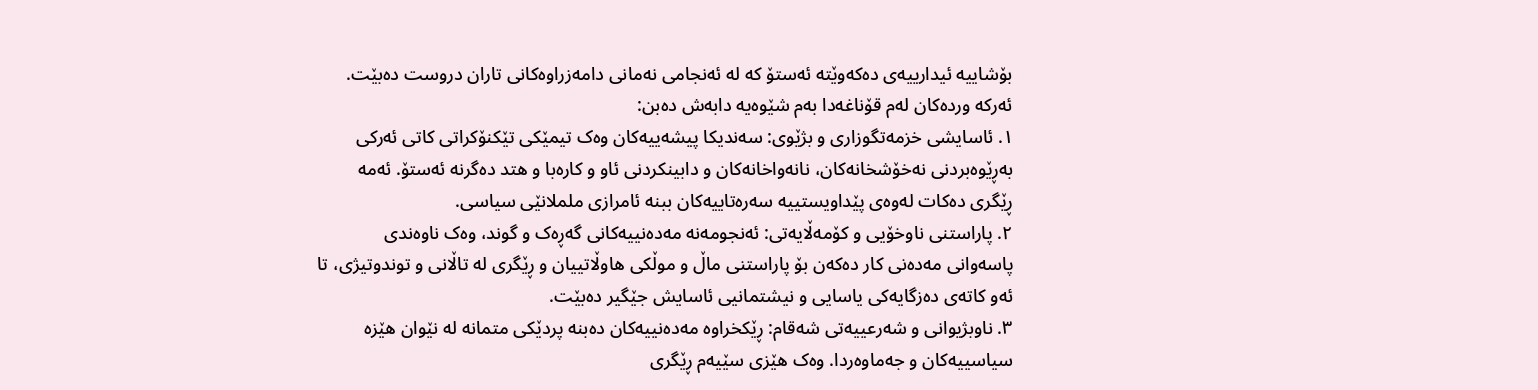بۆشاییە ئیدارییەی دەکەوێتە ئەستۆ کە لە ئەنجامی نەمانی دامەزراوەکانی تاران دروست دەبێت. ئەرکە وردەکان لەم قۆناغەدا بەم شێوەیە دابەش دەبن:
١. ئاسایشی خزمەتگوزاری و بژێوی: سەندیکا پیشەییەکان وەک تیمێکی تێکنۆکراتی کاتی ئەرکی بەڕێوەبردنی نەخۆشخانەکان، نانەواخانەکان و دابینکردنی ئاو و کارەبا و هتد دەگرنە ئەستۆ. ئەمە ڕێگری دەکات لەوەی پێداویستییە سەرەتاییەکان ببنە ئامرازی ململانێی سیاسی.
٢. پاراستنی ناوخۆیی و کۆمەڵایەتی: ئەنجومەنە مەدەنییەکانی گەڕەک و گوند، وەک ناوەندی پاسەوانی مەدەنی کار دەکەن بۆ پاراستنی ماڵ و موڵکی هاوڵاتییان و ڕێگری لە تاڵانی و توندوتیژی، تا ئەو کاتەی دەزگایەکی یاسایی و نیشتمانیی ئاسایش جێگیر دەبێت.
٣. ناوبژیوانی و شەرعییەتی شەقام: ڕێکخراوە مەدەنییەکان دەبنە پردێکی متمانە لە نێوان هێزە سیاسییەکان و جەماوەردا. وەک هێزی سێیەم ڕێگری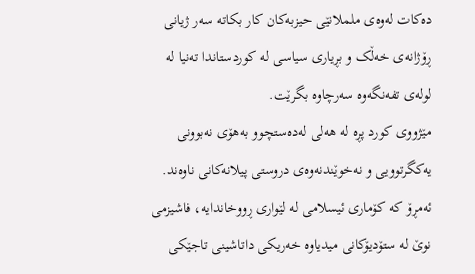دەکات لەوەی ململانێی حیزبەکان کار بکاتە سەر ژیانی ڕۆژانەی خەڵک و بڕیاری سیاسی لە کوردستاندا تەنیا لە لولەی تفەنگەوە سەرچاوە بگرێت.
مێژووی کورد پڕە لە هەلی لەدەستچوو بەهۆی نەبوونی یەکگرتوویی و نەخوێندنەوەی دروستی پیلانەکانی ناوەند. ئەمڕۆ کە کۆماری ئیسلامی لە لێواری ڕووخاندایە، فاشیزمی نوێ لە ستۆدیۆکانی میدیاوە خەریکی داتاشینی تاجێکی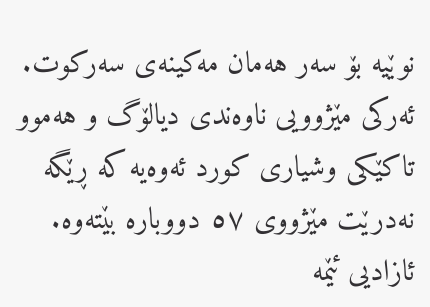نوێیە بۆ سەر هەمان مەکینەی سەرکوت. ئەرکی مێژوویی ناوەندی دیالۆگ و هەموو تاکێکی وشیاری کورد ئەوەیە کە ڕێگە نەدرێت مێژووی ٥٧ دووبارە بێتەوە. ئازادیی ئێمە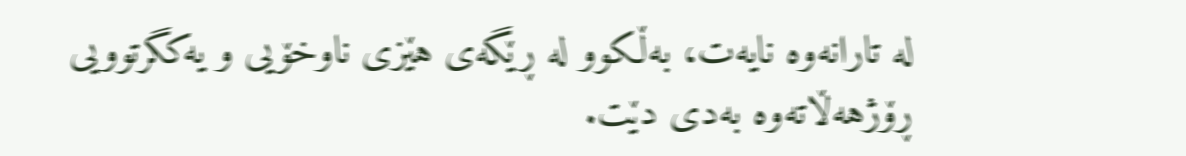لە تارانەوە نایەت، بەڵکوو لە ڕێگەی هێزی ناوخۆیی و یەکگرتوویی ڕۆژهەڵاتەوە بەدی دێت.